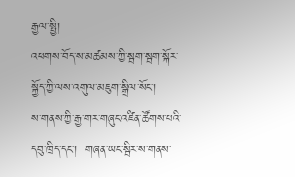རྒྱལ་སྤྱི།
འཕགས་བོད་ས་མཚམས་ཀྱི་སྦག་སྦག་སྐོར་སྐྱོད་ཀྱི་ལས་འགུལ་མཇུག་སྒྲིལ་སོང་།
ས་གནས་ཀྱི་རྒྱ་གར་གཞུང་འཛིན་ཚོགས་པའི་དབུ་ཁྲིད་དང་།  གཞན་ཡང་སྦིར་ས་གནས་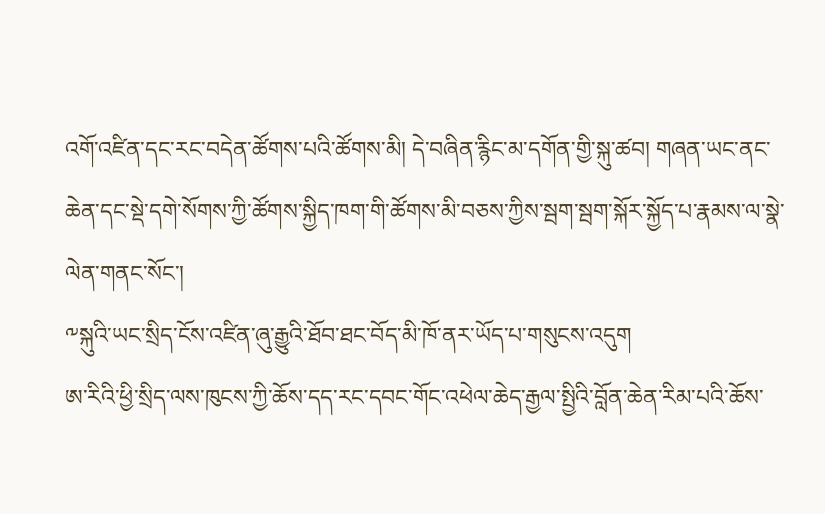འགོ་འཛིན་དང་རང་བདེན་ཚོགས་པའི་ཚོགས་མི། དེ་བཞིན་རྙིང་མ་དགོན་གྱི་སྐུ་ཚབ། གཞན་ཡང་ནང་ཆེན་དང་སྡེ་དགེ་སོགས་ཀྱི་ཚོགས་སྐྱིད་ཁག་གི་ཚོགས་མི་བཅས་ཀྱིས་སྦག་སྦག་སྐོར་སྐྱོད་པ་རྣམས་ལ་སྣེ་ལེན་གནང་སོང་།
༸སྐུའི་ཡང་སྲིད་ངོས་འཛིན་ཞུ་རྒྱུའི་ཐོབ་ཐང་བོད་མི་ཁོ་ནར་ཡོད་པ་གསུངས་འདུག
ཨ་རིའི་ཕྱི་སྲིད་ལས་ཁུངས་ཀྱི་ཆོས་དད་རང་དབང་གོང་འཕེལ་ཆེད་རྒྱལ་སྤྱིའི་བློན་ཆེན་རིམ་པའི་ཆོས་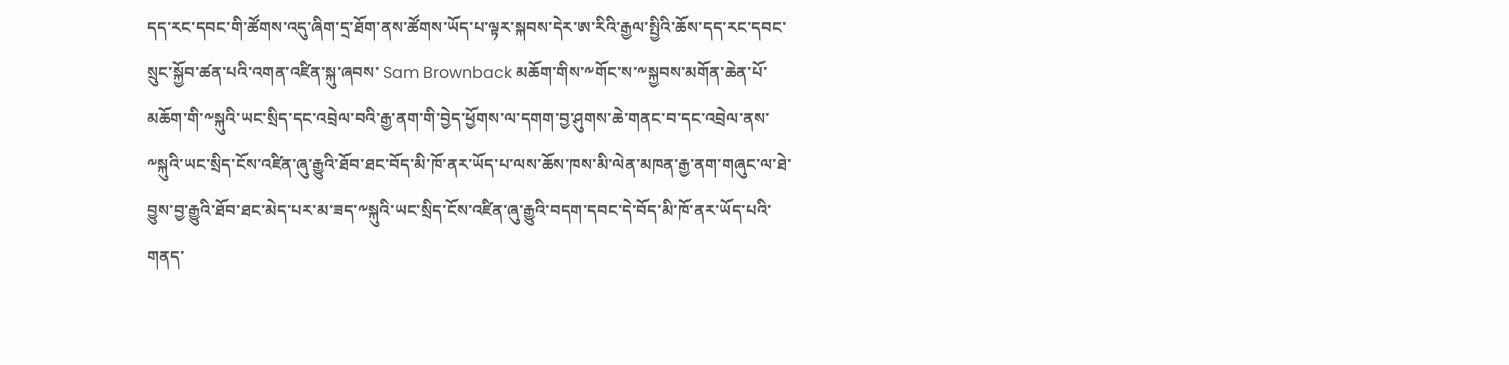དད་རང་དབང་གི་ཚོགས་འདུ་ཞིག་དྲ་ཐོག་ནས་ཚོགས་ཡོད་པ་ལྟར་སྐབས་དེར་ཨ་རིའི་རྒྱལ་སྤྱིའི་ཆོས་དད་རང་དབང་སྲུང་སྐྱོབ་ཚན་པའི་འགན་འཛིན་སྐུ་ཞབས་ Sam Brownback མཆོག་གིས་༸གོང་ས་༸སྐྱབས་མགོན་ཆེན་པོ་མཆོག་གི་༸སྐུའི་ཡང་སྲིད་དང་འབྲེལ་བའི་རྒྱ་ནག་གི་བྱེད་ཕྱོགས་ལ་དགག་བྱ་ཤུགས་ཆེ་གནང་བ་དང་འབྲེལ་ནས་༸སྐུའི་ཡང་སྲིད་ངོས་འཛིན་ཞུ་རྒྱུའི་ཐོབ་ཐང་བོད་མི་ཁོ་ནར་ཡོད་པ་ལས་ཆོས་ཁས་མི་ལེན་མཁན་རྒྱ་ནག་གཞུང་ལ་ཐེ་བྱུས་བྱ་རྒྱུའི་ཐོབ་ཐང་མེད་པར་མ་ཟད་༸སྐུའི་ཡང་སྲིད་ངོས་འཛིན་ཞུ་རྒྱུའི་བདག་དབང་དེ་བོད་མི་ཁོ་ནར་ཡོད་པའི་གནད་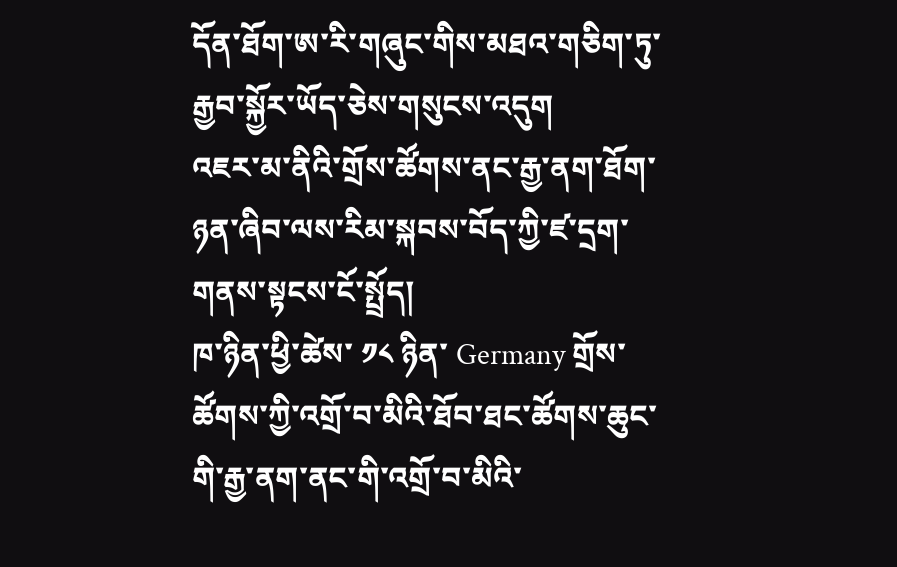དོན་ཐོག་ཨ་རི་གཞུང་གིས་མཐའ་གཅིག་ཏུ་རྒྱབ་སྐྱོར་ཡོད་ཅེས་གསུངས་འདུག
འཇར་མ་ནིའི་གྲོས་ཚོགས་ནང་རྒྱ་ནག་ཐོག་ཉན་ཞིབ་ལས་རིམ་སྐབས་བོད་ཀྱི་ཛ་དྲག་གནས་སྟངས་ངོ་སྤྲོད།
ཁ་ཉིན་ཕྱི་ཚེས་ ༡༨ ཉིན་ Germany གྲོས་ཚོགས་ཀྱི་འགྲོ་བ་མིའི་ཐོབ་ཐང་ཚོགས་ཆུང་གི་རྒྱ་ནག་ནང་གི་འགྲོ་བ་མིའི་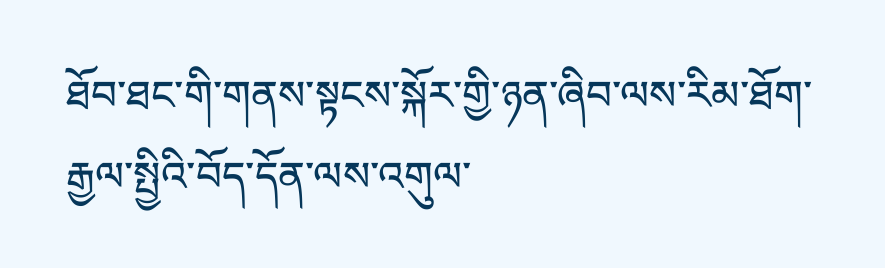ཐོབ་ཐང་གི་གནས་སྟངས་སྐོར་གྱི་ཉན་ཞིབ་ལས་རིམ་ཐོག་རྒྱལ་སྤྱིའི་བོད་དོན་ལས་འགུལ་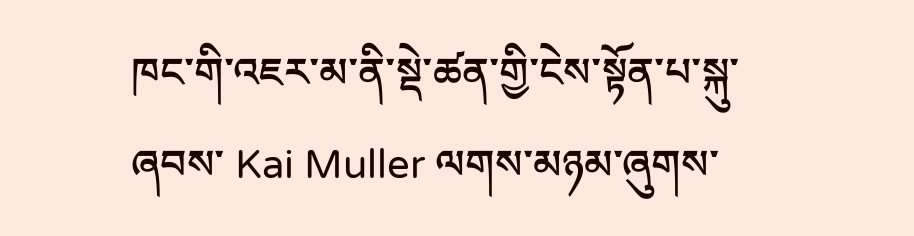ཁང་གི་འཇར་མ་ནི་སྡེ་ཚན་གྱི་ངེས་སྟོན་པ་སྐུ་ཞབས་ Kai Muller ལགས་མཉམ་ཞུགས་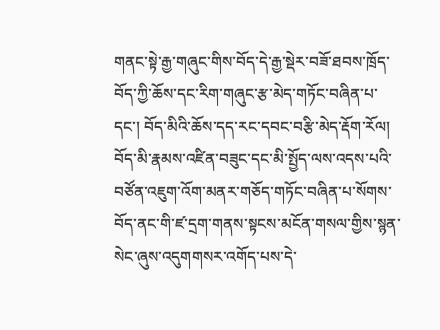གནང་སྟེ་རྒྱ་གཞུང་གིས་བོད་དེ་རྒྱ་སྡེར་བཟོ་ཐབས་ཁྲོད་བོད་ཀྱི་ཆོས་དང་རིག་གཞུང་རྩ་མེད་གཏོང་བཞིན་པ་དང་། བོད་མིའི་ཆོས་དད་རང་དབང་བརྩི་མེད་རྡོག་རོལ། བོད་མི་རྣམས་འཛིན་བཟུང་དང་མི་སྤྱོད་ལས་འདས་པའི་བཙོན་འཇུག་འོག་མནར་གཅོད་གཏོང་བཞིན་པ་སོགས་བོད་ནང་གི་ཛ་དྲག་གནས་སྟངས་མངོན་གསལ་གྱིས་སྙན་སེང་ཞུས་འདུགགསར་འགོད་པས་དེ་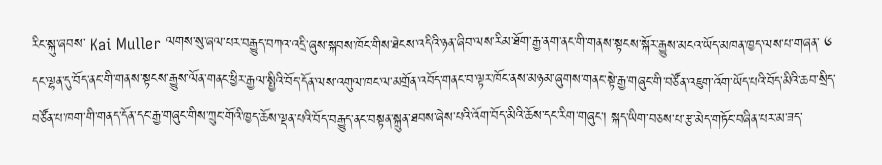རིང་སྐུ་ཞབས་ Kai Muller ལགས་སུ་ཞལ་པར་བརྒྱུད་བཀའ་འདྲི་ཞུས་སྐབས་ཁོང་གིས་ཐེངས་འདིའི་ཉན་ཞིབ་ལས་རིམ་ཐོག་རྒྱ་ནག་ནང་གི་གནས་སྟངས་སྐོར་རྒྱུས་མངའ་ཡོད་མཁན་ཁྱད་ལས་པ་གཞན་ ༦ དང་ལྷན་དུ་བོད་ནང་གི་གནས་སྟངས་རྒྱུས་ལོན་གནང་ཕྱིར་རྒྱལ་སྤྱིའི་བོད་དོན་ལས་འགུལ་ཁང་ལ་མགྲོན་འབོད་གནང་བ་ལྟར་ཁོང་ནས་མཉམ་ཞུགས་གནང་སྟེ་རྒྱ་གཞུང་གི་བཙོན་འཇུག་འོག་ཡོད་པའི་བོད་མིའི་ཆབ་སྲིད་བཙོན་པ་ཁག་གི་གནད་དོན་དང་རྒྱ་གཞུང་གིས་ཀྲུང་གོའི་ཁྱད་ཆོས་ལྡན་པའི་བོད་བརྒྱུད་ནང་བསྟན་སྐྲུན་ཐབས་ཞེས་པའི་འོག་བོད་མིའི་ཆོས་དང་རིག་གཞུང་། སྐད་ཡིག་བཅས་པ་རྩ་མེད་གཏོང་བཞིན་པར་མ་ཟད་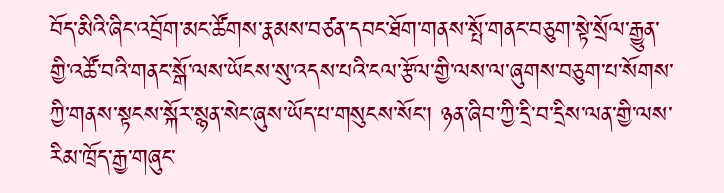བོད་མིའི་ཞིང་འབྲོག་མང་ཚོགས་རྣམས་བཙན་དབང་ཐོག་གནས་སྤོ་གནང་བཅུག་སྟེ་སྲོལ་རྒྱུན་གྱི་འཚོ་བའི་གནང་སྒོ་ལས་ཡོངས་སུ་འདས་པའི་ངལ་རྩོལ་གྱི་ལས་ལ་ཞུགས་བཅུག་པ་སོགས་ཀྱི་གནས་སྟངས་སྐོར་སྙན་སེང་ཞུས་ཡོད་པ་གསུངས་སོང་། ཉན་ཞིབ་ཀྱི་དྲི་བ་དྲིས་ལན་གྱི་ལས་རིམ་ཁྲོད་རྒྱ་གཞུང་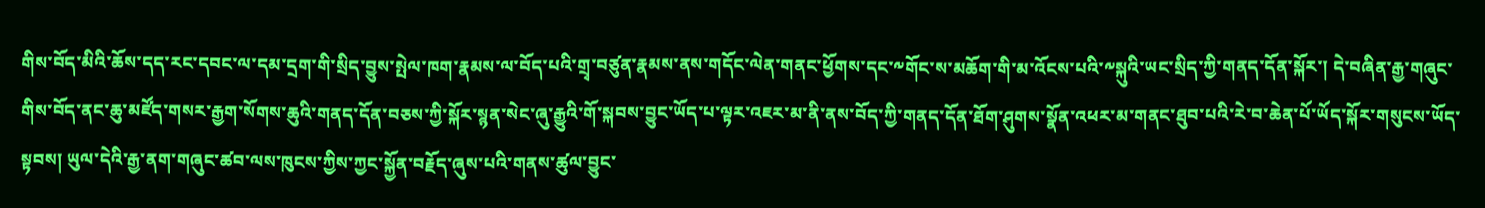གིས་བོད་མིའི་ཆོས་དད་རང་དབང་ལ་དམ་དྲག་གི་སྲིད་བྱུས་སྤེལ་ཁག་རྣམས་ལ་བོད་པའི་གྲྭ་བཙུན་རྣམས་ནས་གདོང་ལེན་གནང་ཕྱོགས་དང་༸གོང་ས་མཆོག་གི་མ་འོངས་པའི་༸སྐུའི་ཡང་སྲིད་ཀྱི་གནད་དོན་སྐོར་། དེ་བཞིན་རྒྱ་གཞུང་གིས་བོད་ནང་ཆུ་མཛོད་གསར་རྒྱག་སོགས་ཆུའི་གནད་དོན་བཅས་ཀྱི་སྐོར་སྙན་སེང་ཞུ་རྒྱུའི་གོ་སྐབས་བྱུང་ཡོད་པ་ལྟར་འཇར་མ་ནི་ནས་བོད་ཀྱི་གནད་དོན་ཐོག་ཤུགས་སྣོན་འཕར་མ་གནང་ཐུབ་པའི་རེ་བ་ཆེན་པོ་ཡོད་སྐོར་གསུངས་ཡོད་སྟབས། ཡུལ་དེའི་རྒྱ་ནག་གཞུང་ཚབ་ལས་ཁུངས་ཀྱིས་ཀྱང་སྐྱོན་བརྗོད་ཞུས་པའི་གནས་ཚུལ་བྱུང་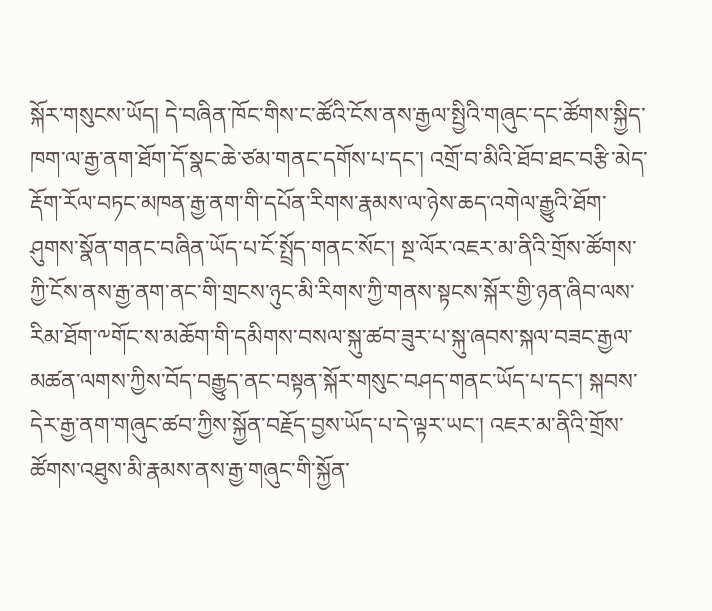སྐོར་གསུངས་ཡོད། དེ་བཞིན་ཁོང་གིས་ང་ཚོའི་ངོས་ནས་རྒྱལ་སྤྱིའི་གཞུང་དང་ཚོགས་སྐྱིད་ཁག་ལ་རྒྱ་ནག་ཐོག་དོ་སྣང་ཆེ་ཙམ་གནང་དགོས་པ་དང་། འགྲོ་བ་མིའི་ཐོབ་ཐང་བརྩི་མེད་རྡོག་རོལ་བཏང་མཁན་རྒྱ་ནག་གི་དཔོན་རིགས་རྣམས་ལ་ཉེས་ཆད་འགེལ་རྒྱུའི་ཐོག་ཤུགས་སྣོན་གནང་བཞིན་ཡོད་པ་ངོ་སྤྲོད་གནང་སོང་། སྔ་ལོར་འཇར་མ་ནིའི་གྲོས་ཚོགས་ཀྱི་ངོས་ནས་རྒྱ་ནག་ནང་གི་གྲངས་ཉུང་མི་རིགས་ཀྱི་གནས་སྟངས་སྐོར་གྱི་ཉན་ཞིབ་ལས་རིམ་ཐོག་༸གོང་ས་མཆོག་གི་དམིགས་བསལ་སྐུ་ཚབ་ཟུར་པ་སྐུ་ཞབས་སྐལ་བཟང་རྒྱལ་མཚན་ལགས་ཀྱིས་བོད་བརྒྱུད་ནང་བསྟན་སྐོར་གསུང་བཤད་གནང་ཡོད་པ་དང་། སྐབས་དེར་རྒྱ་ནག་གཞུང་ཚབ་ཀྱིས་སྐྱོན་བརྗོད་བྱས་ཡོད་པ་དེ་ལྟར་ཡང་། འཇར་མ་ནིའི་གྲོས་ཚོགས་འཐུས་མི་རྣམས་ནས་རྒྱ་གཞུང་གི་སྐྱོན་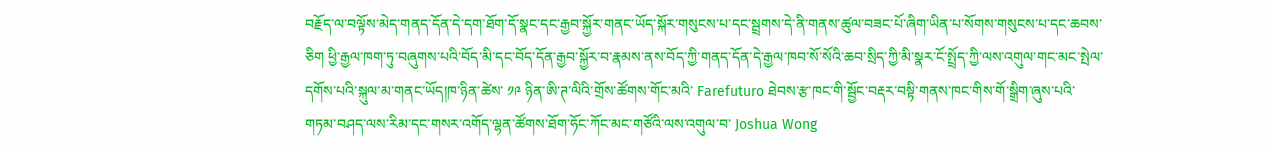བརྗོད་ལ་བལྟོས་མེད་གནད་དོན་དེ་དག་ཐོག་དོ་སྣང་དང་རྒྱབ་སྐྱོར་གནང་ཡོད་སྐོར་གསུངས་པ་དང་སྦྲགས་དེ་ནི་གནས་ཚུལ་བཟང་པོ་ཞིག་ཡིན་པ་སོགས་གསུངས་པ་དང་ཆབས་ཅིག ཕྱི་རྒྱལ་ཁག་ཏུ་བཞུགས་པའི་བོད་མི་དང་བོད་དོན་རྒྱབ་སྐྱོར་བ་རྣམས་ནས་བོད་ཀྱི་གནད་དོན་དེ་རྒྱལ་ཁབ་སོ་སོའི་ཆབ་སྲིད་ཀྱི་མི་སྣར་ངོ་སྤྲོད་ཀྱི་ལས་འགུལ་གང་མང་སྤེལ་དགོས་པའི་སྐུལ་མ་གནང་ཡོད།ཁ་ཉིན་ཚེས་ ༡༩ ཉིན་ཨི་ཊ་ལིའི་གྲོས་ཚོགས་གོང་མའི་ Farefuturo ཐེབས་རྩ་ཁང་གི་སྦྱོང་བརྡར་བསྟི་གནས་ཁང་གིས་གོ་སྒྲིག་ཞུས་པའི་གཏམ་བཤད་ལས་རིམ་དང་གསར་འགོད་ལྷན་ཚོགས་ཐོག་ཧོང་ཀོང་མང་གཙོའི་ལས་འགུལ་བ་ Joshua Wong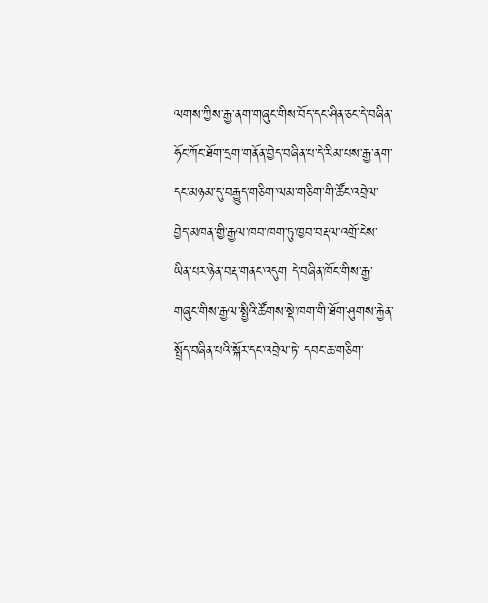ལགས་ཀྱིས་རྒྱ་ནག་གཞུང་གིས་བོད་དང་ཤིན་ཅང་དེ་བཞིན་ཧོང་ཀོང་ཐོག་དྲག་གནོན་བྱེད་བཞིན་པ་དེ་རིམ་པས་རྒྱ་ནག་དང་མཉམ་དུ་བརྒྱུད་གཅིག་ལམ་གཅིག་གི་ཚོང་འབྲེལ་བྱེད་མཁན་གྱི་རྒྱལ་ཁབ་ཁག་ཏུ་ཁྱབ་བརྡལ་འགྲོ་ངེས་ཡིན་པར་ཉེན་བརྡ་གནང་འདུག དེ་བཞིན་ཁོང་གིས་རྒྱ་གཞུང་གིས་རྒྱལ་སྤྱིའི་ཚོགས་སྡེ་ཁག་གི་ཐོག་ཤུགས་རྐྱེན་སྤྲོད་བཞིན་པའི་སྐོར་དང་འབྲེལ་ཏེ་ དབང་ཆ་གཅིག་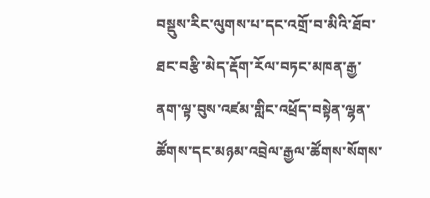བསྡུས་རིང་ལུགས་པ་དང་འགྲོ་བ་མིའི་ཐོབ་ཐང་བརྩི་མེད་རྡོག་རོལ་བཏང་མཁན་རྒྱ་ནག་ལྟ་བུས་འཛམ་གླིང་འཕྲོད་བསྟེན་ལྷན་ཚོགས་དང་མཉམ་འབྲེལ་རྒྱལ་ཚོགས་སོགས་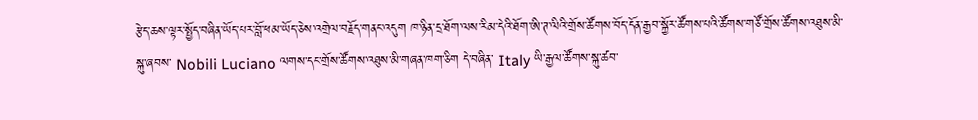རྩེད་ཆས་ལྟར་སྤྱོད་བཞིན་ཡོད་པར་བློ་ཕམ་ཡོད་ཅེས་འགྲེལ་བརྗོད་གནང་འདུག ཁ་ཉིན་དྲ་ཐོག་ལས་རིམ་དེའི་ཐོག་ཨི་ཊ་ལིའི་གྲོས་ཚོགས་བོད་དོན་རྒྱབ་སྐྱོར་ཚོགས་པའི་ཚོགས་གཙོ་གྲོས་ཚོགས་འཐུས་མི་སྐུ་ཞབས་ Nobili Luciano ལགས་དང་གྲོས་ཚོགས་འཐུས་མི་གཞན་ཁག་ཅིག དེ་བཞིན་ Italy ཡི་རྒྱལ་ཚོགས་སྐུ་ཚབ་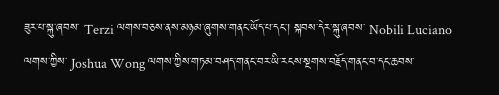ཟུར་པ་སྐུ་ཞབས་ Terzi ལགས་བཅས་ནས་མཉམ་ཞུགས་གནང་ཡོད་པ་དང་། སྐབས་དེར་སྐུ་ཞབས་ Nobili Luciano ལགས་ཀྱིས་ Joshua Wong ལགས་ཀྱིས་གཏམ་བཤད་གནང་བར་ཡི་རངས་སྔགས་བརྗོད་གནང་བ་དང་ཆབས་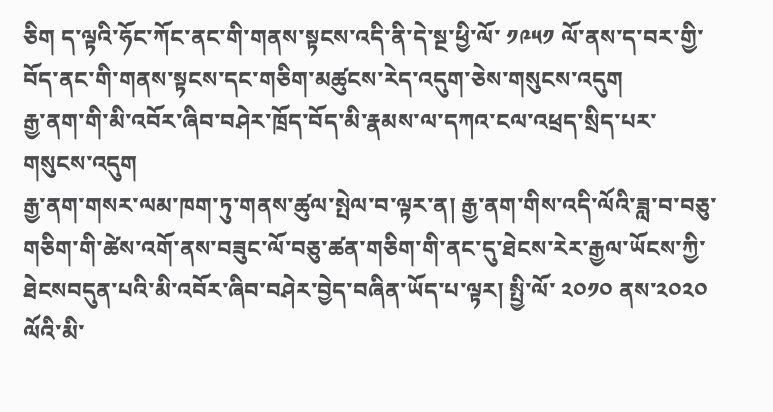ཅིག ད་ལྟའི་ཧོང་ཀོང་ནང་གི་གནས་སྟངས་འདི་ནི་དེ་སྔ་ཕྱི་ལོ་ ༡༩༥༡ ལོ་ནས་ད་བར་གྱི་བོད་ནང་གི་གནས་སྟངས་དང་གཅིག་མཚུངས་རེད་འདུག་ཅེས་གསུངས་འདུག
རྒྱ་ནག་གི་མི་འབོར་ཞིབ་བཤེར་ཁྲོད་བོད་མི་རྣམས་ལ་དཀའ་ངལ་འཕྲད་སྲིད་པར་གསུངས་འདུག
རྒྱ་ནག་གསར་ལམ་ཁག་ཏུ་གནས་ཚུལ་སྤེལ་བ་ལྟར་ན། རྒྱ་ནག་གིས་འདི་ལོའི་ཟླ་བ་བཅུ་གཅིག་གི་ཚེས་འགོ་ནས་བཟུང་ལོ་བཅུ་ཚན་གཅིག་གི་ནང་དུ་ཐེངས་རེར་རྒྱལ་ཡོངས་ཀྱི་ཐེངསབདུན་པའི་མི་འབོར་ཞིབ་བཤེར་བྱེད་བཞིན་ཡོད་པ་ལྟར། སྤྱི་ལོ་ ༢༠༡༠ ནས་༢༠༢༠ ལོའི་མི་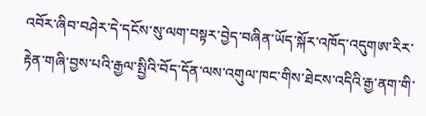འབོར་ཞིབ་བཤེར་དེ་དངོས་སུ་ལག་བསྟར་བྱེད་བཞིན་ཡོད་སྐོར་འཁོད་འདུགཨ་རིར་རྟེན་གཞི་བྱས་པའི་རྒྱལ་སྤྱིའི་བོད་དོན་ལས་འགུལ་ཁང་གིས་ཐེངས་འདིའི་རྒྱ་ནག་གི་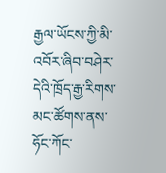རྒྱལ་ཡོངས་ཀྱི་མི་འབོར་ཞིབ་བཤེར་དེའི་ཁྲོད་རྒྱ་རིགས་མང་ཚོགས་ནས་ཧོང་ཀོང་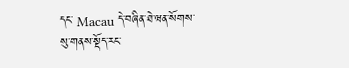དང་ Macau དེ་བཞིན་ཐེ་ཝན་སོགས་སུ་གནས་སྡོད་རང་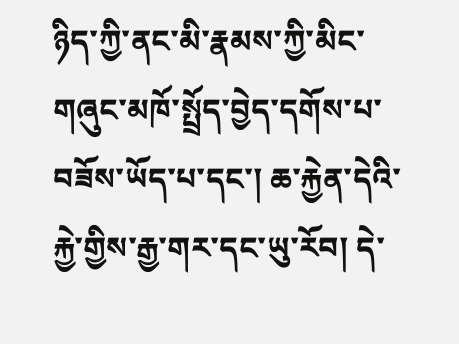ཉིད་ཀྱི་ནང་མི་རྣམས་ཀྱི་མིང་གཞུང་མཁོ་སྤྲོད་བྱེད་དགོས་པ་བཟོས་ཡོད་པ་དང་། ཆ་རྐྱེན་དེའི་རྐྱེ་གྱིས་རྒྱ་གར་དང་ཡུ་རོབ། དེ་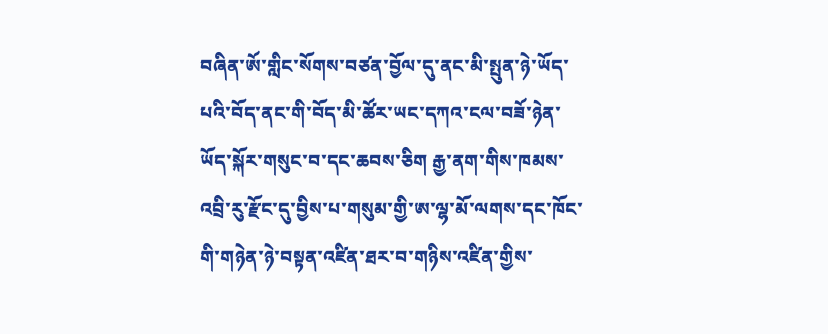བཞིན་ཨོ་གླིང་སོགས་བཙན་བྱོལ་དུ་ནང་མི་སྤུན་ཉེ་ཡོད་པའི་བོད་ནང་གི་བོད་མི་ཚོར་ཡང་དཀའ་ངལ་བཟོ་ཉེན་ཡོད་སྐོར་གསུང་བ་དང་ཆབས་ཅིག རྒྱ་ནག་གིས་ཁམས་འབྲི་རུ་རྫོང་དུ་བྱིས་པ་གསུམ་གྱི་ཨ་ལྷ་མོ་ལགས་དང་ཁོང་གི་གཉེན་ཉེ་བསྟན་འཛིན་ཐར་བ་གཉིས་འཛིན་གྱིས་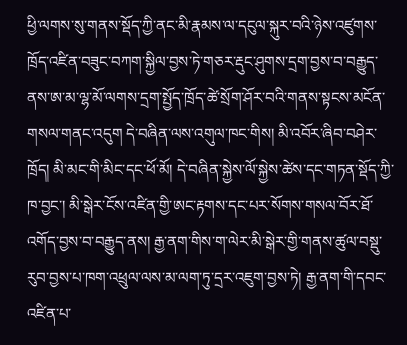ཕྱི་ལགས་སུ་གནས་སྡོད་ཀྱི་ནང་མི་རྣམས་ལ་དངུལ་སྐུར་བའི་ཉེས་འཛུགས་ཁྲོད་འཛིན་བཟུང་བཀག་སྐྱིལ་བྱས་ཏེ་གཅར་རྡུང་ཤུགས་དྲག་བྱས་བ་བརྒྱུད་ནས་ཨ་མ་ལྷ་མོ་ལགས་དྲག་སྤྱོད་ཁྲོད་ཚེ་སྲོག་ཤོར་བའི་གནས་སྟངས་མངོན་གསལ་གནང་འདུག དེ་བཞིན་ལས་འགུལ་ཁང་གིས། མི་འབོར་ཞིབ་བཤེར་ཁྲོད། མི་མང་གི་མིང་དང་ཕོ་མོ། དེ་བཞིན་སྐྱེས་ལོ་སྐྱེས་ཚེས་དང་གཏན་སྡོད་ཀྱི་ཁ་བྱང་། མི་སྒེར་ངོས་འཛིན་གྱི་ཨང་རྟགས་དང་པར་སོགས་གསལ་བོར་ཐོ་འགོད་བྱས་བ་བརྒྱུད་ནས། རྒྱ་ནག་གིས་ག་ལེར་མི་སྒེར་གྱི་གནས་ཚུལ་བསྡུ་རུབ་བྱས་པ་ཁག་འཕྲུལ་ལས་མ་ལག་ཏུ་དྲར་འཇུག་བྱས་ཏེ། རྒྱ་ནག་གི་དབང་འཛིན་པ་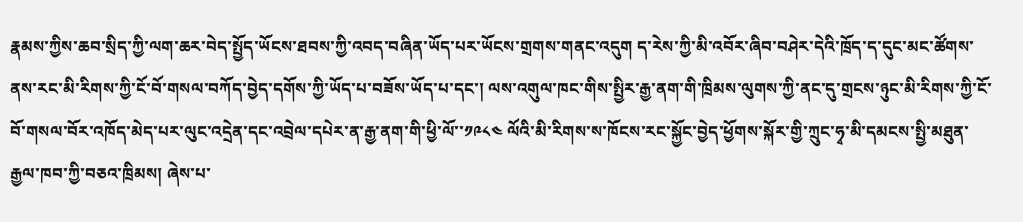རྣམས་ཀྱིས་ཆབ་སྲིད་ཀྱི་ལག་ཆར་བེད་སྤྱོད་ཡོངས་ཐབས་ཀྱི་འབད་བཞིན་ཡོད་པར་ཡོངས་གྲགས་གནང་འདུག ད་རེས་ཀྱི་མི་འབོར་ཞིབ་བཤེར་དེའི་ཁྲོད་ད་དུང་མང་ཚོགས་ནས་རང་མི་རིགས་ཀྱི་ངོ་བོ་གསལ་བཀོད་བྱེད་དགོས་ཀྱི་ཡོད་པ་བཟོས་ཡོད་པ་དང་། ལས་འགུལ་ཁང་གིས་སྤྱིར་རྒྱ་ནག་གི་ཁྲིམས་ལུགས་ཀྱི་ནང་དུ་གྲངས་ཉུང་མི་རིགས་ཀྱི་ངོ་བོ་གསལ་བོར་འཁོད་མེད་པར་ལུང་འདྲེན་དང་འབྲེལ་དཔེར་ན་རྒྱ་ནག་གི་ཕྱི་ལོ་་༡༩༨༤ ལོའི་མི་རིགས་ས་ཁོངས་རང་སྐྱོང་བྱེད་ཕྱོགས་སྐོར་གྱི་ཀྲུང་ཧྭ་མི་དམངས་སྤྱི་མཐུན་རྒྱལ་ཁབ་ཀྱི་བཅའ་ཁྲིམས། ཞེས་པ་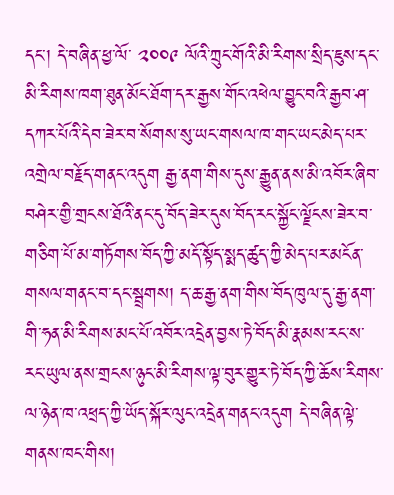དང་། དེ་བཞིན་ཕྱ་ལོ་ ༢༠༠༩ ལོའི་ཀྲུང་གོའི་མི་རིགས་སྲིད་ཇུས་དང་མི་རིགས་ཁག་ཐུན་མོང་ཐོག་དར་རྒྱས་གོང་འཕེལ་བྱུང་བའི་རྒྱབ་ཤ་དཀར་པོའི་དེབ་ཟེར་བ་སོགས་སུ་ཡང་གསལ་ཁ་གང་ཡང་མེད་པར་འགྲེལ་བརྗོད་གནང་འདུག རྒྱ་ནག་གིས་དུས་རྒྱུན་ནས་མི་འབོར་ཞིབ་བཤེར་གྱི་གྲངས་ཐོའི་ནང་དུ་བོད་ཟེར་དུས་བོད་རང་སྐྱོང་ལྗོངས་ཟེར་བ་གཅིག་པོ་མ་གཏོགས་བོད་ཀྱི་མདོ་སྟོད་སྨད་ཚུད་ཀྱི་མེད་པར་མངོན་གསལ་གནང་བ་དང་སྦྲགས། ད་ཆ་རྒྱ་ནག་གིས་བོད་ཁུལ་དུ་རྒྱ་ནག་གི་ཧན་མི་རིགས་མང་པོ་འབོར་འདྲེན་བྱས་ཏེ་བོད་མི་རྣམས་རང་ས་རང་ཡུལ་ནས་གྲངས་ཉུང་མི་རིགས་ལྟ་བུར་གྱུར་ཏེ་བོད་ཀྱི་ཆོས་རིགས་ལ་ཉེན་ཁ་འཕྲད་ཀྱི་ཡོད་སྐོར་ལུང་འདྲེན་གནང་འདུག དེ་བཞིན་ལྟེ་གནས་ཁང་གིས།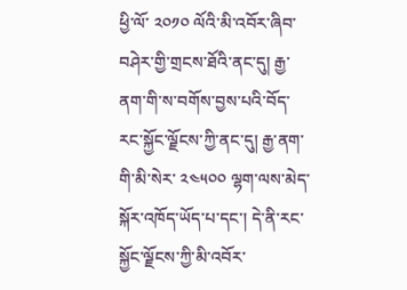ཕྱི་ལོ་ ༢༠༡༠ ལོའི་མི་འབོར་ཞིབ་བཤེར་གྱི་གྲངས་ཐོའི་ནང་དུ། རྒྱ་ནག་གི་ས་བགོས་བྱས་པའི་བོད་རང་སྐྱོང་ལྗོངས་ཀྱི་ནང་དུ། རྒྱ་ནག་གི་མི་སེར་ ༢༤༥༠༠ ལྷག་ལས་མེད་སྐོར་འཁོད་ཡོད་པ་དང་། དེ་ནི་རང་སྐྱོང་ལྗོངས་ཀྱི་མི་འབོར་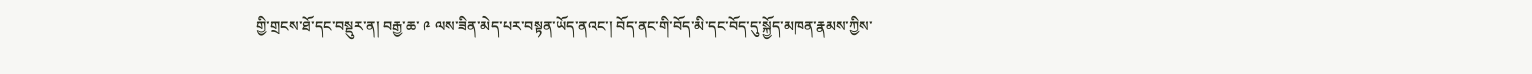གྱི་གྲངས་ཐོ་དང་བསྡུར་ན། བརྒྱ་ཆ་ ༩ ལས་ཟིན་མེད་པར་བསྟན་ཡོད་ནའང་། བོད་ནང་གི་བོད་མི་དང་བོད་དུ་སྐྱོད་མཁན་རྣམས་ཀྱིས་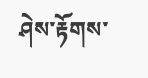ཤེས་རྟོགས་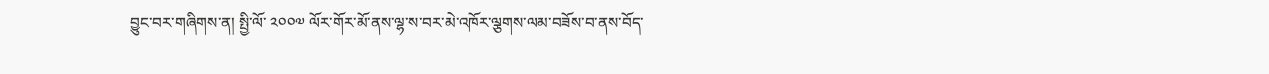བྱུང་བར་གཞིགས་ན། སྤྱི་ལོ་ ༢༠༠༧ ལོར་གོར་མོ་ནས་ལྷ་ས་བར་མེ་འཁོར་ལྕགས་ལམ་བཟོས་བ་ནས་བོད་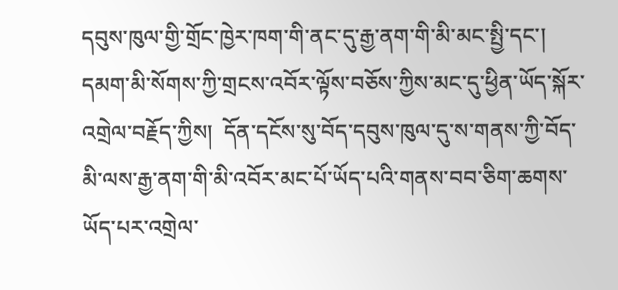དབུས་ཁུལ་གྱི་གྲོང་ཁྱེར་ཁག་གི་ནང་དུ་རྒྱ་ནག་གི་མི་མང་སྤྱི་དང་། དམག་མི་སོགས་ཀྱི་གྲངས་འབོར་ལྟོས་བཅོས་ཀྱིས་མང་དུ་ཕྱིན་ཡོད་སྐོར་འགྲེལ་བརྗོད་ཀྱིས།  དོན་དངོས་སུ་བོད་དབུས་ཁུལ་དུ་ས་གནས་ཀྱི་བོད་མི་ལས་རྒྱ་ནག་གི་མི་འབོར་མང་པོ་ཡོད་པའི་གནས་བབ་ཅིག་ཆགས་ཡོད་པར་འགྲེལ་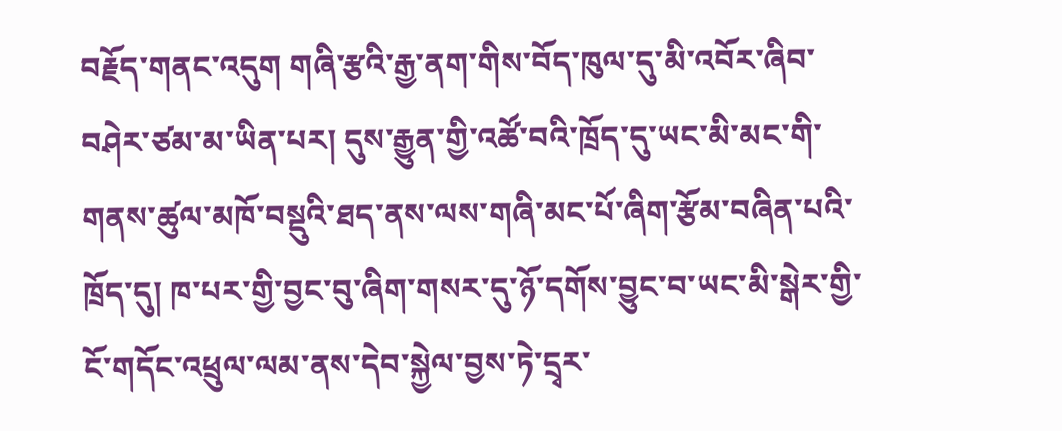བརྗོད་གནང་འདུག གཞི་རྩའི་རྒྱ་ནག་གིས་བོད་ཁུལ་དུ་མི་འབོར་ཞིབ་བཤེར་ཙམ་མ་ཡིན་པར། དུས་རྒྱུན་གྱི་འཚོ་བའི་ཁྲོད་དུ་ཡང་མི་མང་གི་གནས་ཚུལ་མཁོ་བསྡུའི་ཐད་ནས་ལས་གཞི་མང་པོ་ཞིག་རྩོམ་བཞིན་པའི་ཁྲོད་དུ། ཁ་པར་གྱི་བྱང་བུ་ཞིག་གསར་དུ་ཉོ་དགོས་བྱུང་བ་ཡང་མི་སྒེར་གྱི་ངོ་གདོང་འཕྲུལ་ལམ་ནས་དེབ་སྐྱེལ་བྱས་ཏེ་དྲྭར་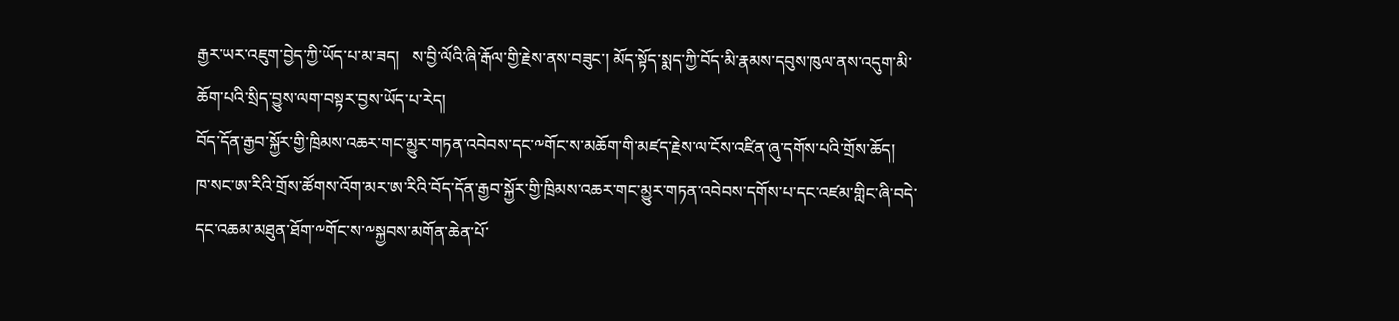རྒྱར་ཡར་འཇུག་བྱེད་ཀྱི་ཡོད་པ་མ་ཟད།   ས་བྱི་ལོའི་ཞི་རྒོལ་གྱི་རྗེས་ནས་བཟུང་། མོད་སྟོད་སྨད་ཀྱི་བོད་མི་རྣམས་དབུས་ཁུལ་ནས་འདུག་མི་ཆོག་པའི་སྲིད་བྱུས་ལག་བསྟར་བྱས་ཡོད་པ་རེད།
བོད་དོན་རྒྱབ་སྐྱོར་གྱི་ཁྲིམས་འཆར་གང་མྱུར་གཏན་འབེབས་དང་༸གོང་ས་མཆོག་གི་མཛད་རྗེས་ལ་ངོས་འཛིན་ཞུ་དགོས་པའི་གྲོས་ཆོད།
ཁ་སང་ཨ་རིའི་གྲོས་ཚོགས་འོག་མར་ཨ་རིའི་བོད་དོན་རྒྱབ་སྐྱོར་གྱི་ཁྲིམས་འཆར་གང་མྱུར་གཏན་འབེབས་དགོས་པ་དང་འཛམ་གླིང་ཞི་བདེ་དང་འཆམ་མཐུན་ཐོག་༸གོང་ས་༸སྐྱབས་མགོན་ཆེན་པོ་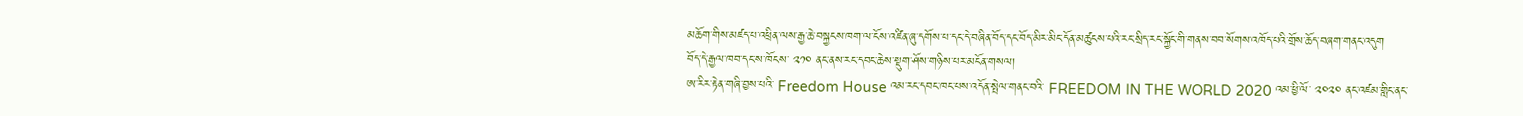མཆོག་གིས་མཛད་པ་འཕྲིན་ལས་རྒྱ་ཆེ་བསྐྱངས་ཁག་ལ་ངོས་འཛིན་ཞུ་དགོས་པ་དང་དེ་བཞིན་བོད་དང་བོད་མིར་མིང་དོན་མཚུངས་པའི་རང་སྲིད་རང་སྐྱོང་གི་གནས་བབ་སོགས་འཁོད་པའི་གྲོས་ཆོད་བཞག་གནང་འདུག
བོད་དེ་རྒྱལ་ཁབ་དང་ས་ཁོངས་ ༢༡༠ ནང་ནས་རང་དབང་ཆེས་སྡུག་ཤོས་གཉིས་པར་མངོན་གསལ།
ཨ་རིར་རྟེན་གཞི་བྱས་པའི་ Freedom House འམ་རང་དབང་ཁང་པས་འདོན་སྤེལ་གནང་བའི་ FREEDOM IN THE WORLD 2020 འམ་ཕྱི་ལོ་ ༢༠༢༠ ནང་འཛམ་གླིང་ནང་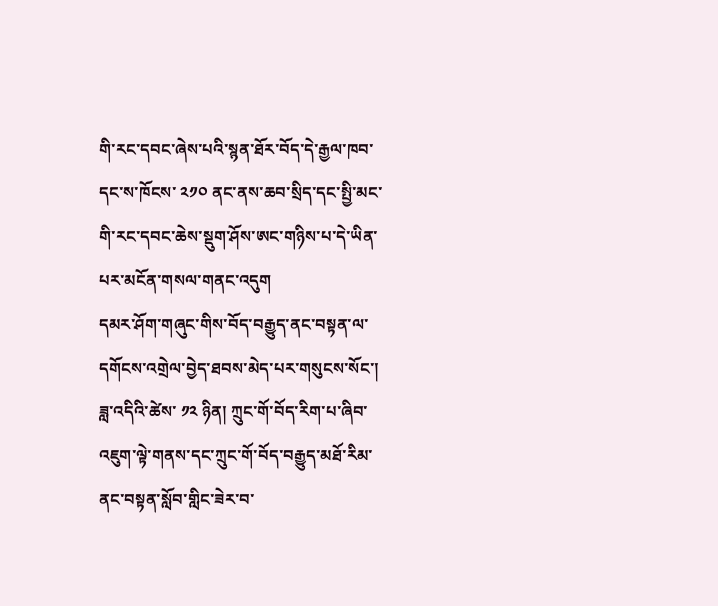གི་རང་དབང་ཞེས་པའི་སྙན་ཐོར་བོད་དེ་རྒྱལ་ཁབ་དང་ས་ཁོངས་ ༢༡༠ ནང་ནས་ཆབ་སྲིད་དང་སྤྱི་མང་གི་རང་དབང་ཆེས་སྡུག་ཤོས་ཨང་གཉིས་པ་དེ་ཡིན་པར་མངོན་གསལ་གནང་འདུག
དམར་ཤོག་གཞུང་གིས་བོད་བརྒྱུད་ནང་བསྟན་ལ་དགོངས་འགྲེལ་བྱེད་ཐབས་མེད་པར་གསུངས་སོང་།
ཟླ་འདིའི་ཚེས་ ༡༢ ཉིན། ཀྲུང་གོ་བོད་རིག་པ་ཞིབ་འཇུག་ལྟེ་གནས་དང་ཀྲུང་གོ་བོད་བརྒྱུད་མཐོ་རིམ་ནང་བསྟན་སློབ་གླིང་ཟེར་བ་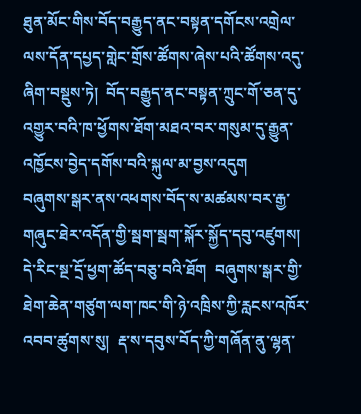ཐུན་མོང་གིས་བོད་བརྒྱུད་ནང་བསྟན་དགོངས་འགྲེལ་ལས་དོན་དཔྱད་གླེང་གྲོས་ཚོགས་ཞེས་པའི་ཚོགས་འདུ་ཞིག་བསྡུས་ཏེ།  བོད་བརྒྱུད་ནང་བསྟན་ཀྲུང་གོ་ཅན་དུ་འགྱུར་བའི་ཁ་ཕྱོགས་ཐོག་མཐའ་བར་གསུམ་དུ་རྒྱུན་འཁྱོངས་བྱེད་དགོས་བའི་སྐུལ་མ་བྱས་འདུག
བཞུགས་སྒར་ནས་འཕགས་བོད་ས་མཚམས་བར་རྒྱ་གཞུང་ཐེར་འདོན་གྱི་སྦག་སྦག་སྐོར་སྐྱོད་དབུ་འཛུགས།
དེ་རིང་སྔ་དྲོ་ཕྱག་ཚོད་བཅུ་བའི་ཐོག  བཞུགས་སྒར་གྱི་ཐེག་ཆེན་གཙུག་ལག་ཁང་གི་ཉེ་འཁྲིས་ཀྱི་རླངས་འཁོར་འབབ་ཚུགས་སུ།  རྡ་ས་དབུས་བོད་ཀྱི་གཞོན་ནུ་ལྷན་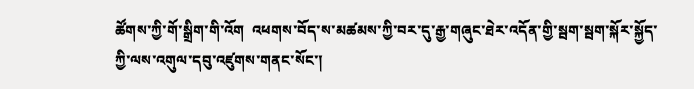ཚོགས་ཀྱི་གོ་སྒྲིག་གི་འོག  འཕགས་བོད་ས་མཚམས་ཀྱི་བར་དུ་རྒྱ་གཞུང་ཐེར་འདོན་གྱི་སྦག་སྦག་སྐོར་སྐྱོད་ཀྱི་ལས་འགུལ་དབུ་འཛུགས་གནང་སོང་།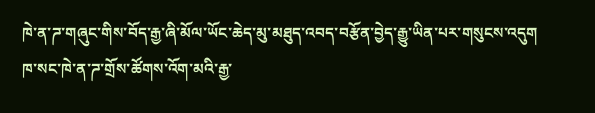ཁེ་ན་ཌ་གཞུང་གིས་བོད་རྒྱ་ཞི་མོལ་ཡོང་ཆེད་མུ་མཐུད་འབད་བརྩོན་བྱེད་རྒྱུ་ཡིན་པར་གསུངས་འདུག
ཁ་སང་ཁེ་ན་ཌ་གྲོས་ཚོགས་འོག་མའི་རྒྱ་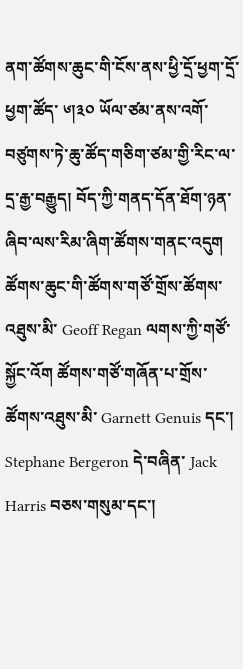ནག་ཚོགས་ཆུང་གི་ངོས་ནས་ཕྱི་དྲོ་ཕྱག་དྲོ་ཕྱག་ཚོད་ ༦།༣༠ ཡོལ་ཙམ་ནས་འགོ་བཙུགས་ཏེ་ཆུ་ཚོད་གཅིག་ཙམ་གྱི་རིང་ལ་དྲ་རྒྱ་བརྒྱུད། བོད་ཀྱི་གནད་དོན་ཐོག་ཉན་ཞིབ་ལས་རིམ་ཞིག་ཚོགས་གནང་འདུག ཚོགས་ཆུང་གི་ཚོགས་གཙོ་གྲོས་ཚོགས་འཐུས་མི་ Geoff Regan ལགས་ཀྱི་གཙོ་སྐྱོང་འོག ཚོགས་གཙོ་གཞོན་པ་གྲོས་ཚོགས་འཐུས་མི་ Garnett Genuis དང་། Stephane Bergeron དེ་བཞིན་ Jack Harris བཅས་གསུམ་དང་།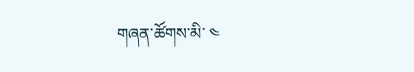གཞན་ཚོགས་མི་ ༤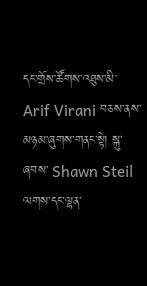དང་གྲོས་ཚོགས་འཐུས་མི་ Arif Virani བཅས་ནས་མཉམ་ཞུགས་གནང་སྟེ། སྐུ་ཞབས་ Shawn Steil ལགས་དང་ལྷན་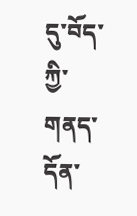དུ་བོད་ཀྱི་གནད་དོན་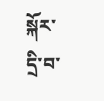སྐོར་དྲི་བ་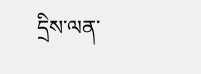དྲིས་ལན་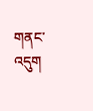གནང་འདུག